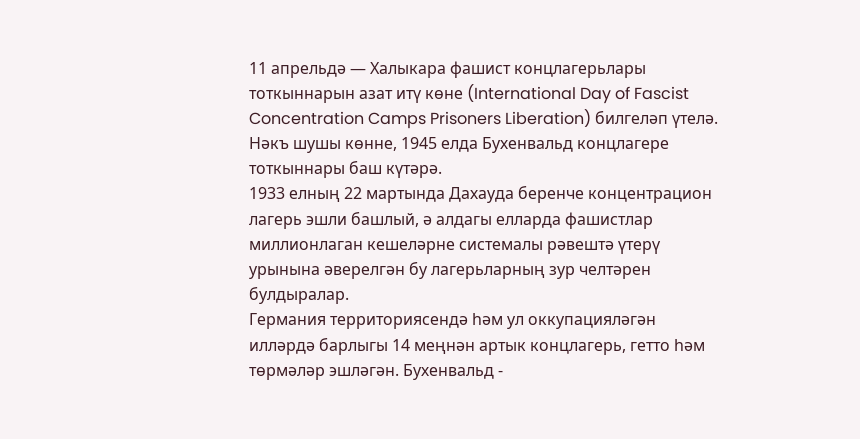11 апрельдә — Халыкара фашист концлагерьлары тоткыннарын азат итү көне (International Day of Fascist Concentration Camps Prisoners Liberation) билгеләп үтелә. Нәкъ шушы көнне, 1945 елда Бухенвальд концлагере тоткыннары баш күтәрә.
1933 елның 22 мартында Дахауда беренче концентрацион лагерь эшли башлый, ә алдагы елларда фашистлар миллионлаган кешеләрне системалы рәвештә үтерү урынына әверелгән бу лагерьларның зур челтәрен булдыралар.
Германия территориясендә һәм ул оккупацияләгән илләрдә барлыгы 14 меңнән артык концлагерь, гетто һәм төрмәләр эшләгән. Бухенвальд -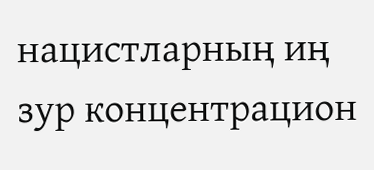нацистларның иң зур концентрацион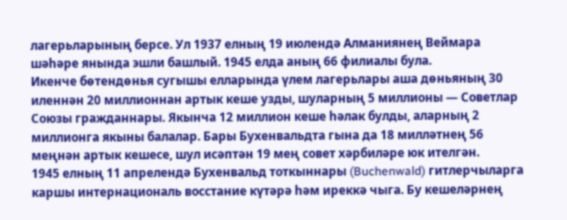лагерьларының берсе. Ул 1937 елның 19 июлендә Алманиянең Веймара шәһәре янында эшли башлый. 1945 елда аның 66 филиалы була.
Икенче бөтендөнья сугышы елларында үлем лагерьлары аша дөньяның 30 иленнән 20 миллионнан артык кеше узды, шуларның 5 миллионы — Советлар Союзы гражданнары. Якынча 12 миллион кеше һәлак булды, аларның 2 миллионга якыны балалар. Бары Бухенвальдта гына да 18 милләтнең 56 меңнән артык кешесе, шул исәптән 19 мең совет хәрбиләре юк ителгән.
1945 елның 11 апрелендә Бухенвальд тоткыннары (Buchenwald) гитлерчыларга каршы интернациональ восстание күтәрә һәм иреккә чыга. Бу кешеләрнең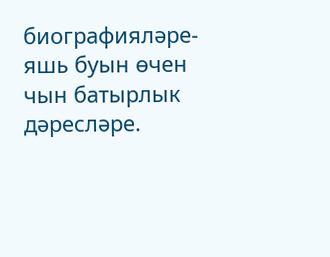биографияләре-яшь буын өчен чын батырлык дәресләре.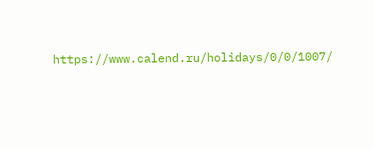https://www.calend.ru/holidays/0/0/1007/